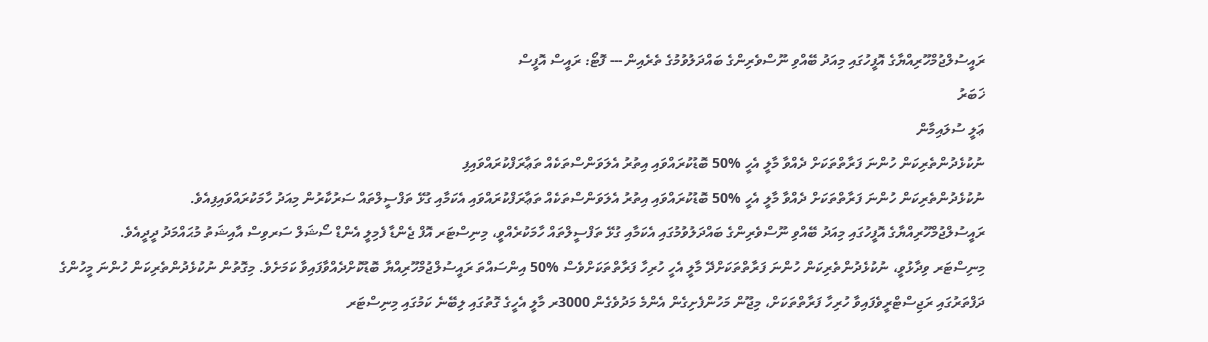ރައީސުލްޖުމްހޫރިއްޔާގެ އޮފީހުގައި މިއަދު ބޭއްވި ނޫސްވެރިންގެ ބައްދަލުވުމުގެ ތެރެއިން --- ފޮޓޯ: ރައީސް އޮފީސް
ޚަބަރު
ޢަލީ ސުލައިމާން
ނުކުޅެދުންތެރިކަން ހުންނަ ފަރާތްތަކަށް ދެއްވާ މާލީ އެހީ %50 ބޮޑުކުރައްވައި އިތުރު އެލަވަންސްތަކެއް ތަޢާރަފްކުރައްވައިފި
ނުކުޅެދުންތެރިކަން ހުންނަ ފަރާތްތަކަށް ދެއްވާ މާލީ އެހީ %50 ބޮޑުކުރައްވައި އިތުރު އެލަވަންސްތަކެއް ތަޢާރަފްކުރައްވައި އެކަމާއި ގުޅޭ ތަފްސީލްތައް ސަރުކާރުން މިއަދު ހާމަކުރައްވައިފިއެވެ.
ރައީސުލްޖުމްހޫރިއްޔާގެ އޮފީހުގައި މިއަދު ބޭއްވި ނޫސްވެރިންގެ ބައްދަލުވުމުގައި އެކަމާއި ގުޅޭ ތަފްސީލްތައް ހާމަކުރެއްވީ، މިނިސްޓަރ އޮފް ޖެންޑާ ފެމިލީ އެންޑް ސޯޝަލް ސަރވިސް އާއިޝަތު މުޙައްމަދު ދީދީއެވެ.
މިނިސްޓަރ ވިދާޅުވީ، ނުކުޅެދުންތެރިކަން ހުންނަ ފަރާތްތަކަށްދޭ މާލީ އެހީ ހުރިހާ ފަރާތްތަކަށްވެސް %50 އިންސައްތަ ރައީސުލްޖުމްހޫރިއްޔާ ބޮޑުކޮށްދެއްވާފައިވާ ކަމަށެވެ. މިގޮތުން ނުކުޅެދުންތެރިކަން ހުންނަ މީހުންގެ ދަފްތަރުގައި ރަޖިސްޓްރީވެފައިވާ ހުރިހާ ފަރާތްތަކަށް، މިޖޫން މަހުންފެށިގެން އެންމެ މަދުވެގެން 3000ރ މާލީ އެހީގެ ގޮތުގައި ލިބޭނެ ކަމުގައި މިނިސްޓަރ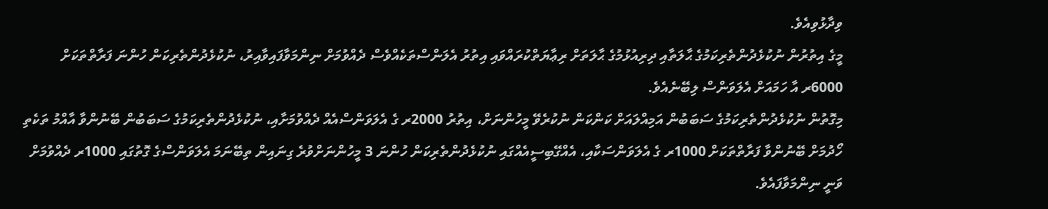ވިދާޅުވިއެވެ.
މީގެ އިތުރުން ނުކުޅެދުންތެރިކަމުގެ ޙާލަތާއި ދިރިއުޅުމުގެ ޙާލަތަށް ރިޢާޔަތްކުރައްވައި އިތުރު އެލަންސްތަކެއްވެސް ދެއްވުމަށް ނިންމަވާފައިވާއިރު، ނުކުޅެދުންތެރިކަން ހުންނަ ފަރާތްތަކަށް 6000ރ އާ ހަމައަށް އެލަވަންސް ލިބޭނެއެވެ.
މިގޮތުން ނުކުޅެދުންތެރިކަމުގެ ސަބަބުން އަމިއްލައަށް ކަންކަން ނުކުރެވޭ މީހުންނަށް، އިތުރު 2000ރ ގެ އެލަވަންސްއެއް ދެއްވުމަށާއި، ނުކުޅެދުންތެރިކަމުގެ ސަބަބުން ބޭނުންވާ އާއްމު ތަކެތި ހޯދުމަށް ބޭނުންވާ ފަރާތްތަކަށް 1000ރ ގެ އެލަވަންސަކާއި، އެއްގޭބިސީއެއްގައި ނުކުޅެދުންތެރިކަން ހުންނަ 3 މީހުންނަށްވުރެ ގިނައިން ތިބޭނަމަ އެލަވަންސްގެ ގޮތުގައި 1000ރ ދެއްވުމަށް ވަނީ ނިންމަވާފައެވެ.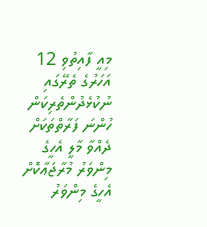މިއީ ފާއިތުވި 12 އަހަރުގެ ތެރޭގައި ނުކުޅެދުންތެރިކަން ހުންނަ ފަރާތްތަކަށް ދެއްވާ މާލީ އެހީގެ މިންވަރު މުރާޖަޢާކޮށް އެހީގެ މިންވަރު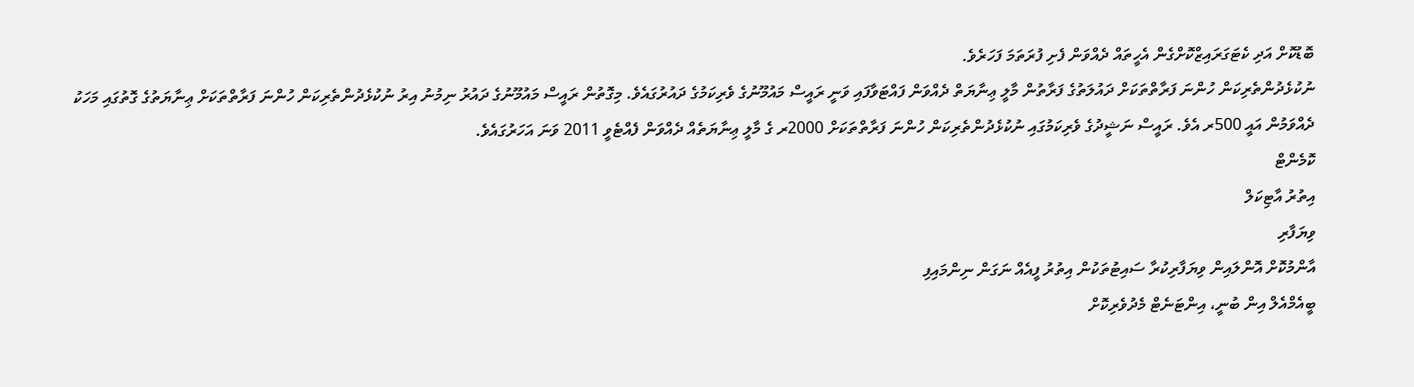ބޮޑުކޮށް އަދި ކެޓަގަރައިޒްކޮށްގެން އެހީތައް ދެއްވަން ފެށި ފުރަތަމަ ފަހަރެވެ.
ނުކުޅެދުންތެރިކަން ހުންނަ ފަރާތްތަކަށް ދައުލަތުގެ ފަރާތުން މާލީ ޢިނާޔަތް ދެއްވަން ފައްޓަވާފައި ވަނީ ރައީސް މައުމޫނުގެ ވެރިކަމުގެ ދައުރުގައެވެ. މިގޮތުން ރައީސް މައުމޫނުގެ ދައުރު ނިމުނު އިރު ނުކުޅެދުންތެރިކަން ހުންނަ ފަރާތްތަކަށް ޢިނާޔަތުގެ ގޮތުގައި މަހަކު ދެއްވަމުން އައީ 500ރ އެވެ. ރައީސް ނަޝީދުގެ ވެރިކަމުގައި ނުކުޅެދުންތެރިކަން ހުންނަ ފަރާތްތަކަށް 2000ރ ގެ މާލީ ޢިނާޔަތެއް ދެއްވަން ފެއްޓެވީ 2011 ވަނަ އަހަރުގައެވެ.
ކޮމެންޓް
އިތުރު އާޓިކަލް
ވިޔަފާރި
އާންމުކޮށް އޮންލައިން ވިޔަފާރިކުރާ ސައިޓުތަކުން އިތުރު ފީއެއް ނަގަން ނިންމައިފި
ބީއެމްއެލް އިން ބުނީ، އިންޓަނެޓް މެދުވެރިކޮށް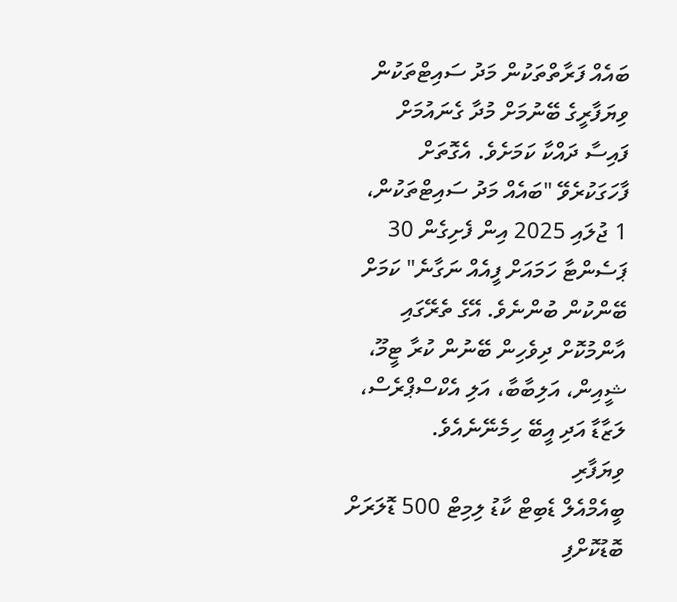ބައެއް ފަރާތްތަކުން މަދު ސައިޓްތަކުން ވިޔަފާރީގެ ބޭނުމަށް މުދާ ގެނައުމަށް ފައިސާ ދައްކާ ކަމަށެވެ. އެގޮތަށް ފާހަގަކުރެވޭ "ބައެއް މަދު ސައިޓްތަކުން، 1 ޖުލައި 2025 އިން ފެށިގެން 30 ޕަސެންޓާ ހަމައަށް ފީއެއް ނަގާނެ" ކަމަށް ބޭންކުން ބުންނެވެ. އޭގެ ތެރޭގައި އާންމުކޮށް ދިވެހިން ބޭނުން ކުރާ ޓީމޫ، ޝީއިން، އަލިބާބާ، އަލި އެކްސްޕްރެސް، ލަޒާޑާ އަދި އީބޭ ހިމެނޭނެއެވެ.
ވިޔަފާރި
ބީއެމްއެލް ޑެބިޓް ކާޑު ލިމިޓް 500 ޑޮލަރަށް ބޮޑުކޮށްފި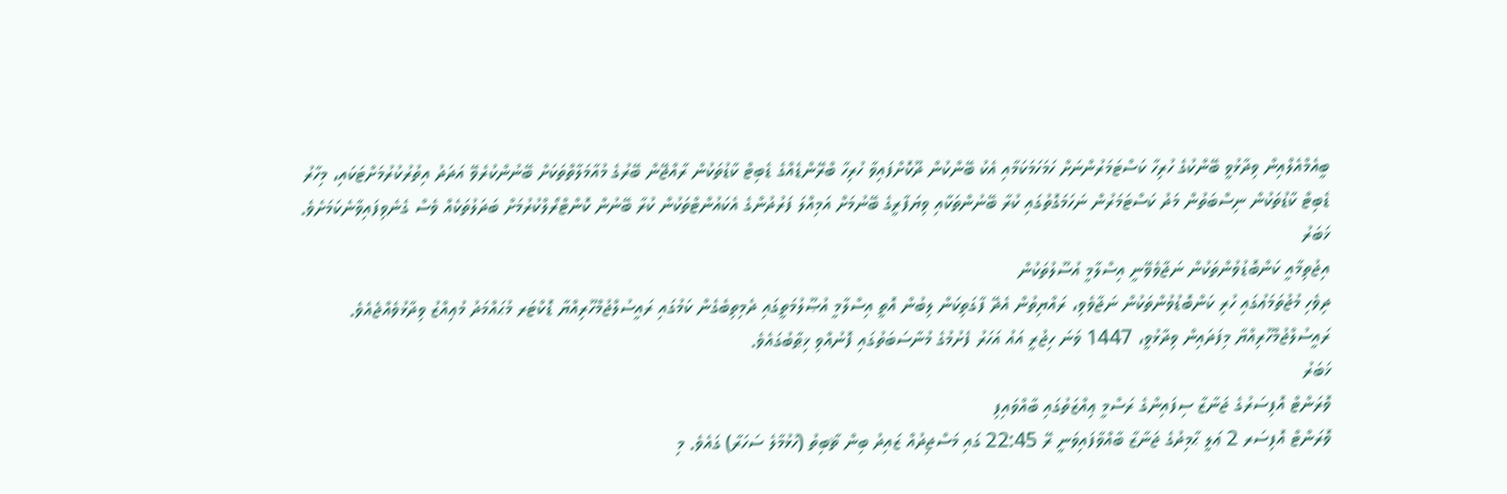ބީއެމްއެލްއިން ވިދާޅުވީ ބޭންކުގެ ހުރިހާ ކަސްޓަމަރުންނަށް ހަމަހަމަކަމާއި އެކު ބޭންކުން ދޫކޮށްފައިވާ ހުރިހާ ބްރޭންޑެއްގެ ޑެބިޓް ކާޑުތަކުން ރާއްޖޭން ބޭރުގެ މުއާމަލާތްތަކަށް ބޭނުންކުރެވޭ އަދަދު އިތުރުކުރުމަށްޓަކައި، މިހާރު ޑެބިޓް ކާޑުތަކުން ނިސްބަތުން މަދު ކަސްޓަމަރުން ނަހަމަގޮތުގައި ކުރާ ބޭނުންތަކާއި ވިޔަފާރީގެ ބޭނުމަށް އަމިއްލަ ފަރުދުންގެ އެކައުންޓްތަކުން ކުރާ ބޭނުން ކޮންޓްރޯލްކުރުމަށް ބަދަލުތަކެއް ވެސް ގެނެވިފައިވާނެކަމަށެވެ.
ޚަބަރު
އިޖުތިމާއީ ކަންބޮޑުވުންތަކުން ނަޖާވެވޭނީ އިސްލާމީ އުސޫލުތަކުން
ދިވެހި މުޖުތަމަޢުގައި ހުރި ކަންބޮޑުވުންތަކުން ނަޖާވެވި، ރައްޔިތުން އެދޭ ފާގަތިކަން ލިބުން އޮތީ އިސްލާމީ އުޞޫލުމަތީގައި ދެމިތިބެގެން ކަމުގައި ރައީސުލްޖުމްހޫރިއްޔާ ޑޮކްޓަރ މުޙައްމަދު މުޢިއްޒު ވިދާޅުވެއްޖެއެވެ. ރައީސުލްޖުމްހޫރިއްޔާ މިފަދައިން ވިދާޅުވީ، 1447 ވަނަ ހިޖުރީ އައު އަހަރު ފެށުމުގެ މުނާސަބަތުގައި ފޮނުއްވި ޚިޠާބުގައެވެ.
ޚަބަރު
ވޮރަންޓް އޮފިސަރުގެ ޖަނާޒާ ސިފައިންގެ ރަސްމީ ޢިއްޒަތުގައި ބާއްވައިފި
ވޮރަންޓް އޮފިސަރ 2 ޢަލީ ޙާމިދުގެ ޖަނާޒާ ބާއްވާފައިވަނީ ރޭ 22:45 ގައި މަސްޖިދުއް ޒައިދު ބިން ޘާބިތު (ހުޅުމާލެ ސަހަރާ) ގައެވެ. މި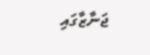ޖަނާޒާގައި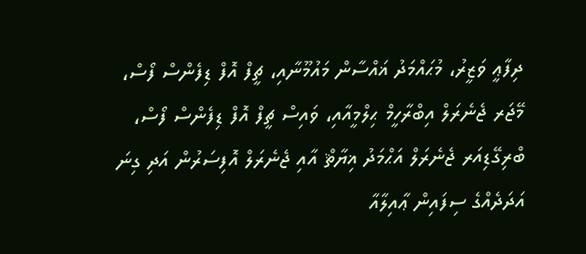ދިފާޢީ ވަޒީރު، މުޙައްމަދު ޣައްސާން މައުމޫނާއި، ޗީފް އޮފް ޑިފެންސް ފޯސް، މޭޖަރ ޖެނެރަލް އިބްރާހީމް ޙިލްމީއާއި، ވައިސް ޗީފް އޮފް ޑިފެންސް ފޯސް، ބްރިގޭޑިއަރ ޖެނެރަލް އަޙްމަދު ޣިޔާޘް އާއި ޖެނެރަލް އޮފިސަރުން އަދި ގިނަ އަދަދެއްގެ ސިފައިން ޢާއިލާއާ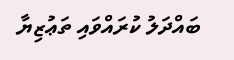ބައްދަލު ކުރައްވައި ތަޢުޒިޔާ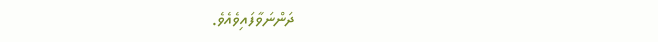ދަންނަވާފައިވެއެވެ.